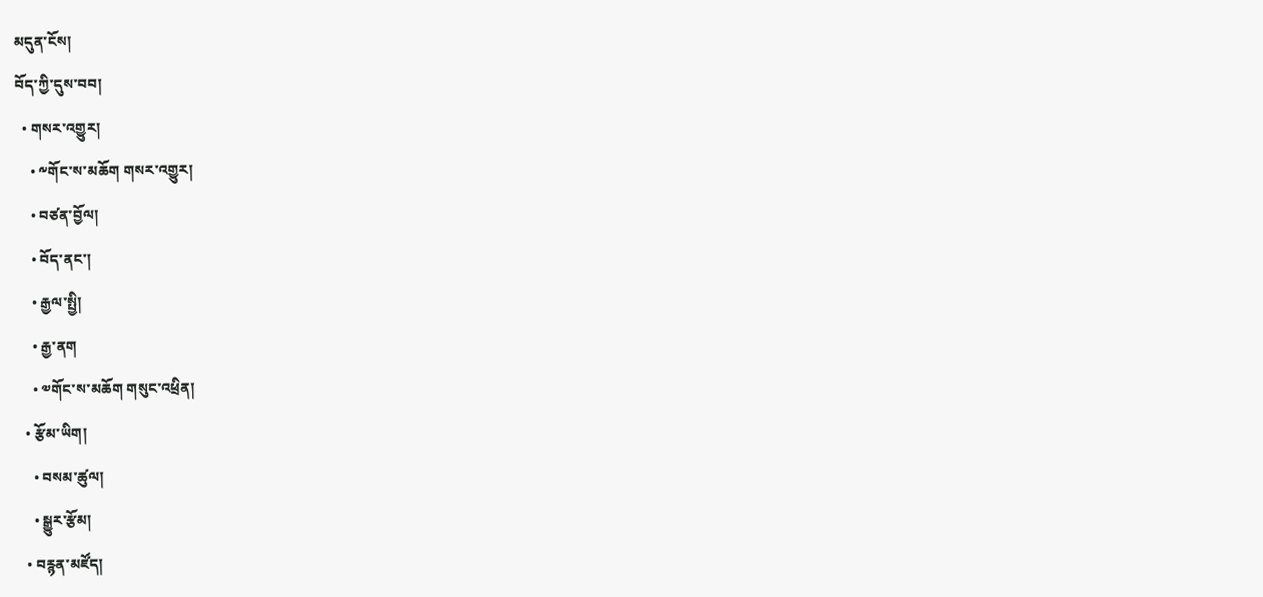མདུན་ངོས།
བོད་ཀྱི་དུས་བབ།
  • གསར་འགྱུར།
    • ༸གོང་ས་མཆོག གསར་འགྱུར།
    • བཙན་བྱོལ།
    • བོད་ནང་།
    • རྒྱལ་སྤྱི།
    • རྒྱ་ནག
    • ༧གོང་ས་མཆོག གསུང་འཕྲིན།
  • རྩོམ་ཡིག།
    • བསམ་ཚུལ།
    • སྒྱུར་རྩོམ།
  • བརྙན་མཛོད།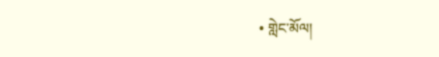• གླེང་མོལ།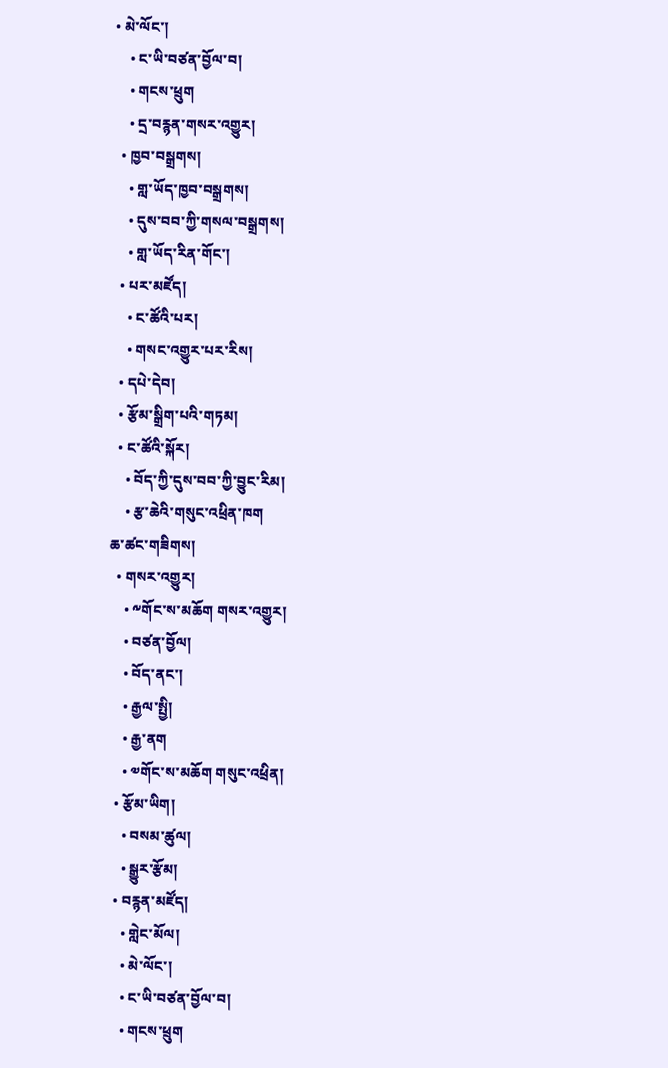• མེ་ལོང་།
    • ང་ཡི་བཙན་བྱོལ་བ།
    • གངས་ཕྲུག
    • དྲ་བརྙན་གསར་འགྱུར།
  • ཁྱབ་བསྒྲགས།
    • གླ་ཡོད་ཁྱབ་བསྒྲགས།
    • དུས་བབ་ཀྱི་གསལ་བསྒྲགས།
    • གླ་ཡོད་རིན་གོང་།
  • པར་མཛོད།
    • ང་ཚོའི་པར།
    • གསང་འགྱུར་པར་རིས།
  • དཔེ་དེབ།
  • རྩོམ་སྒྲིག་པའི་གཏམ།
  • ང་ཚོའི་སྐོར།
    • བོད་ཀྱི་དུས་བབ་ཀྱི་བྱུང་རིམ།
    • རྩ་ཆེའི་གསུང་འཕྲིན་ཁག
ཆ་ཚང་གཟིགས།
  • གསར་འགྱུར།
    • ༸གོང་ས་མཆོག གསར་འགྱུར།
    • བཙན་བྱོལ།
    • བོད་ནང་།
    • རྒྱལ་སྤྱི།
    • རྒྱ་ནག
    • ༧གོང་ས་མཆོག གསུང་འཕྲིན།
  • རྩོམ་ཡིག།
    • བསམ་ཚུལ།
    • སྒྱུར་རྩོམ།
  • བརྙན་མཛོད།
    • གླེང་མོལ།
    • མེ་ལོང་།
    • ང་ཡི་བཙན་བྱོལ་བ།
    • གངས་ཕྲུག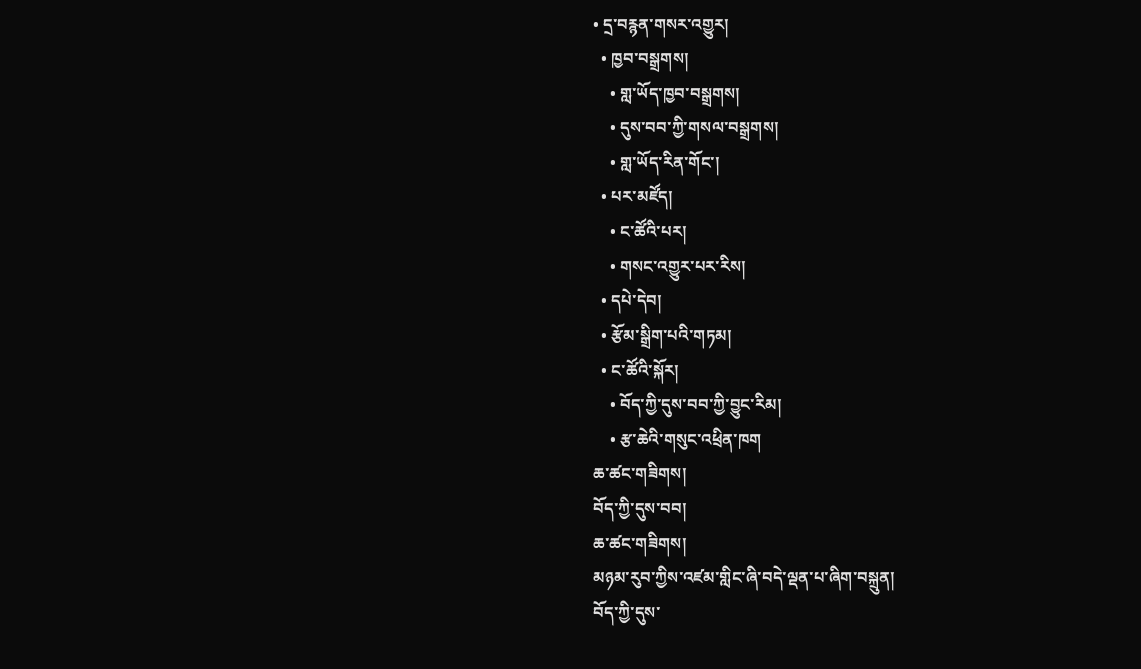• དྲ་བརྙན་གསར་འགྱུར།
  • ཁྱབ་བསྒྲགས།
    • གླ་ཡོད་ཁྱབ་བསྒྲགས།
    • དུས་བབ་ཀྱི་གསལ་བསྒྲགས།
    • གླ་ཡོད་རིན་གོང་།
  • པར་མཛོད།
    • ང་ཚོའི་པར།
    • གསང་འགྱུར་པར་རིས།
  • དཔེ་དེབ།
  • རྩོམ་སྒྲིག་པའི་གཏམ།
  • ང་ཚོའི་སྐོར།
    • བོད་ཀྱི་དུས་བབ་ཀྱི་བྱུང་རིམ།
    • རྩ་ཆེའི་གསུང་འཕྲིན་ཁག
ཆ་ཚང་གཟིགས།
བོད་ཀྱི་དུས་བབ།
ཆ་ཚང་གཟིགས།
མཉམ་རུབ་ཀྱིས་འཛམ་གླིང་ཞི་བདེ་ལྡན་པ་ཞིག་བསྐྲུན།
བོད་ཀྱི་དུས་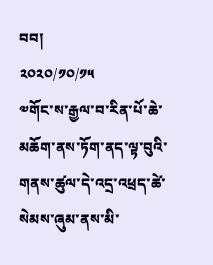བབ།
༢༠༢༠/༡༠/༡༥
༧གོང་ས་རྒྱལ་བ་རིན་པོ་ཆེ་མཆོག་ནས་ཏོག་ནད་ལྟ་བུའི་གནས་ཚུལ་དེ་འདྲ་འཕྲད་ཚེ་སེམས་ཞུམ་ནས་མི་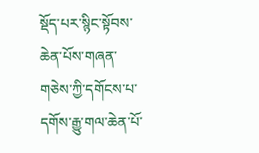སྡོད་པར་སྙིང་སྟོབས་ཆེན་པོས་གཞན་གཅེས་ཀྱི་དགོངས་པ་དགོས་རྒྱུ་གལ་ཆེན་པོ་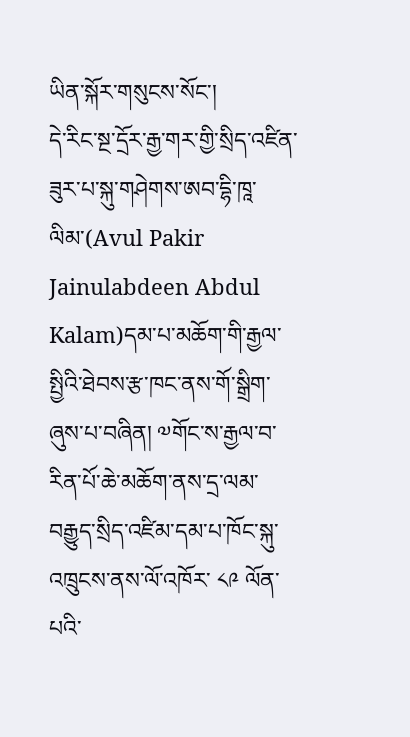ཡིན་སྐོར་གསུངས་སོང་།
དེ་རིང་སྔ་དྲོར་རྒྱ་གར་གྱི་སྲིད་འཛིན་ཟུར་པ་སྐུ་གཤེགས་ཨབ་དྷི་ཁཱ་ལིམ་(Avul Pakir Jainulabdeen Abdul Kalam)དམ་པ་མཆོག་གི་རྒྱལ་སྤྱིའི་ཐེབས་རྩ་ཁང་ནས་གོ་སྒྲིག་ཞུས་པ་བཞིན། ༧གོང་ས་རྒྱལ་བ་རིན་པོ་ཆེ་མཆོག་ནས་དྲ་ལམ་བརྒྱུད་སྲིད་འཛིམ་དམ་པ་ཁོང་སྐུ་འཁྲུངས་ནས་ལོ་འཁོར་ ༨༩ ལོན་པའི་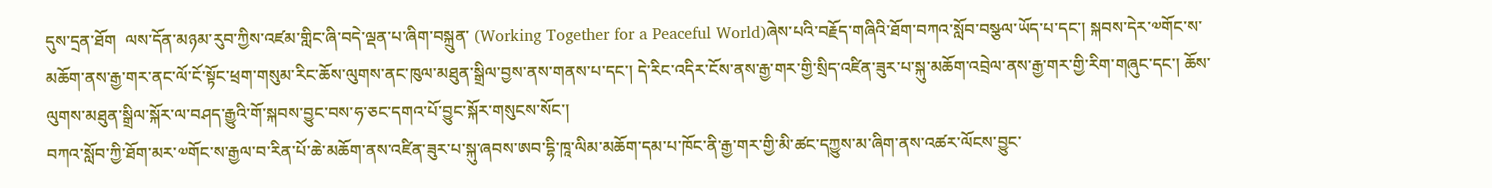དུས་དྲན་ཐོག  ལས་དོན་མཉམ་རུབ་ཀྱིས་འཛམ་གླིང་ཞི་བདེ་ལྡན་པ་ཞིག་བསྐྲུན་ (Working Together for a Peaceful World)ཞེས་པའི་བརྗོད་གཞིའི་ཐོག་བཀའ་སློབ་བསྩལ་ཡོད་པ་དང་། སྐབས་དེར་༧གོང་ས་མཆོག་ནས་རྒྱ་གར་ནང་ལོ་ངོ་སྟོང་ཕྲག་གསུམ་རིང་ཆོས་ལུགས་ནང་ཁུལ་མཐུན་སྒྲིལ་བྱས་ནས་གནས་པ་དང་། དེ་རིང་འདིར་ངོས་ནས་རྒྱ་གར་གྱི་སྲིད་འཛིན་ཟུར་པ་སྐུ་མཆོག་འབྲེལ་ནས་རྒྱ་གར་གྱི་རིག་གཞུང་དང་། ཆོས་ལུགས་མཐུན་སྒྲིལ་སྐོར་ལ་བཤད་རྒྱུའི་གོ་སྐབས་བྱུང་བས་ཧ་ཅང་དགའ་པོ་བྱུང་སྐོར་གསུངས་སོང་།
བཀའ་སློབ་ཀྱི་ཐོག་མར་༧གོང་ས་རྒྱལ་བ་རིན་པོ་ཆེ་མཆོག་ནས་འཛིན་ཟུར་པ་སྐུ་ཞབས་ཨབ་དྷི་ཁཱ་ལིམ་མཆོག་དམ་པ་ཁོང་ནི་རྒྱ་གར་གྱི་མི་ཚང་དཀྱུས་མ་ཞིག་ནས་འཚར་ལོངས་བྱུང་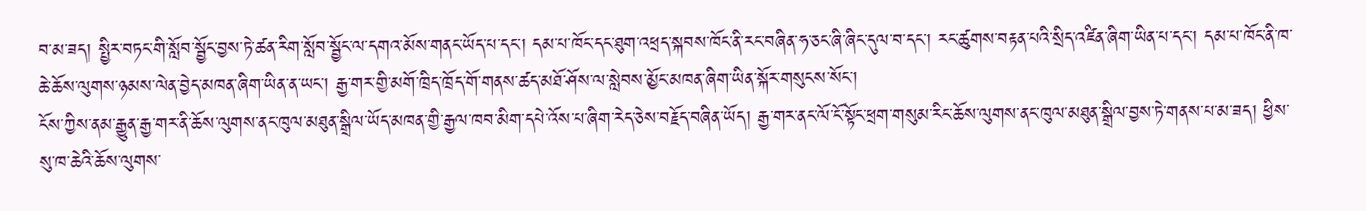བ་མ་ཟད། སྤྱིར་བཏང་གི་སློབ་སྦྱོང་བྱས་ཏེ་ཚན་རིག་སློབ་སྦྱོང་ལ་དགའ་མོས་གནང་ཡོད་པ་དང་། དམ་པ་ཁོང་དང་ཐུག་འཕྲད་སྐབས་ཁོང་ནི་རང་བཞིན་ཧ་ཅང་ཞི་ཞིང་དུལ་བ་དང་། རང་ཚུགས་བརྟན་པའི་སྲིད་འཛིན་ཞིག་ཡིན་པ་དང་། དམ་པ་ཁོང་ནི་ཁ་ཆེ་ཆོས་ལུགས་ཉམས་ལེན་བྱེད་མཁན་ཞིག་ཡིན་ན་ཡང་། རྒྱ་གར་གྱི་མགོ་ཁྲིད་ཁྲོད་གོ་གནས་ཚད་མཐོ་ཤོས་ལ་སླེབས་མྱོང་མཁན་ཞིག་ཡིན་སྐོར་གསུངས་སོང་།
ངོས་ཀྱིས་ནམ་རྒྱུན་རྒྱ་གར་ནི་ཆོས་ལུགས་ནང་ཁུལ་མཐུན་སྒྲིལ་ཡོད་མཁན་གྱི་རྒྱལ་ཁབ་མིག་དཔེ་འོས་པ་ཞིག་རེད་ཅེས་བརྗོད་བཞིན་ཡོད། རྒྱ་གར་ནང་ལོ་ངོ་སྟོང་ཕྲག་གསུམ་རིང་ཆོས་ལུགས་ནང་ཁུལ་མཐུན་སྒྲིལ་བྱས་ཏེ་གནས་པ་མ་ཟད། ཕྱིས་སུ་ཁ་ཆེའི་ཆོས་ལུགས་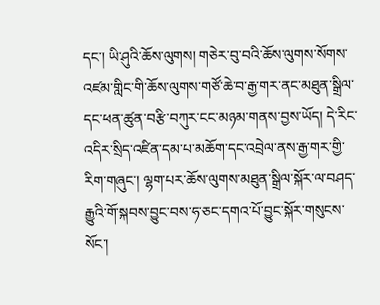དང་། ཡི་ཤུའི་ཆོས་ལུགས། གཅེར་བུ་བའི་ཆོས་ལུགས་སོགས་འཛམ་གླིང་གི་ཆོས་ལུགས་གཙོ་ཆེ་བ་རྒྱ་གར་ནང་མཐུན་སྒྲིལ་དང་ཕན་ཚུན་བརྩི་བཀུར་ངང་མཉམ་གནས་བྱས་ཡོད། དེ་རིང་འདིར་སྲིད་འཛིན་དམ་པ་མཆོག་དང་འབྲེལ་ནས་རྒྱ་གར་གྱི་རིག་གཞུང་། ལྷག་པར་ཆོས་ལུགས་མཐུན་སྒྲིལ་སྐོར་ལ་བཤད་རྒྱུའི་གོ་སྐབས་བྱུང་བས་ཧ་ཅང་དགའ་པོ་བྱུང་སྐོར་གསུངས་སོང་།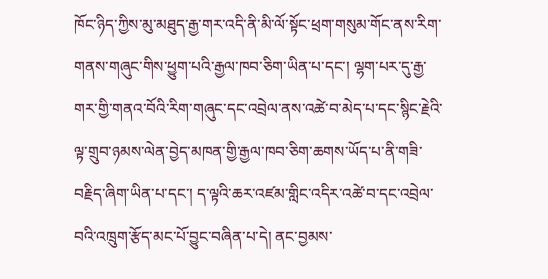ཁོང་ཉིད་ཀྱིས་མུ་མཐུད་རྒྱ་གར་འདི་ནི་མི་ལོ་སྟོང་ཕྲག་གསུམ་གོང་ནས་རིག་གནས་གཞུང་གིས་ཕྱུག་པའི་རྒྱལ་ཁབ་ཅིག་ཡིན་པ་དང་། ལྷག་པར་དུ་རྒྱ་གར་གྱི་གནའ་བོའི་རིག་གཞུང་དང་འབྲེལ་ནས་འཚེ་བ་མེད་པ་དང་སྙིང་རྗེའི་ལྟ་གྲུབ་ཉམས་ལེན་བྱེད་མཁན་གྱི་རྒྱལ་ཁབ་ཅིག་ཆགས་ཡོད་པ་ནི་གཟི་བརྗིད་ཞིག་ཡིན་པ་དང་། ད་ལྟའི་ཆར་འཛམ་གླིང་འདིར་འཚེ་བ་དང་འབྲེལ་བའི་འཁྲུག་རྩོད་མང་པོ་བྱུང་བཞིན་པ་དེ། ནང་བྱམས་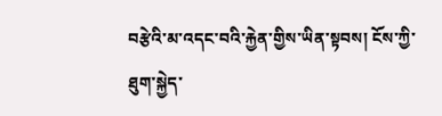བརྩེའི་མ་འདང་བའི་རྐྱེན་གྱིས་ཡིན་སྟབས། ངོས་ཀྱི་ཐུག་སྐྱེད་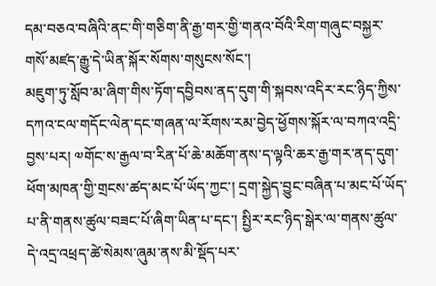དམ་བཅའ་བཞིའི་ནང་གི་གཅིག་ནི་རྒྱ་གར་གྱི་གནའ་བོའི་རིག་གཞུང་བསྐྱར་གསོ་མཛད་རྒྱུ་དེ་ཡིན་སྐོར་སོགས་གསུངས་སོང་།
མཇུག་ཏུ་སློབ་མ་ཞིག་གིས་ཏོག་དབྱིབས་ནད་དུག་གི་སྐབས་འདིར་རང་ཉིད་ཀྱིས་དཀའ་ངལ་གདོང་ལེན་དང་གཞན་ལ་རོགས་རམ་བྱེད་ཕྱོགས་སྐོར་ལ་བཀའ་འདྲི་བྱས་པར། ༧གོང་ས་རྒྱལ་བ་རིན་པོ་ཆེ་མཆོག་ནས་ད་ལྟའི་ཆར་རྒྱ་གར་ནད་དུག་ཕོག་མཁན་གྱི་གྲངས་ཚད་མང་པོ་ཡོད་ཀྱང་། དྲག་སྐྱེད་བྱུང་བཞིན་པ་མང་པོ་ཡོད་པ་ནི་གནས་ཚུལ་བཟང་པོ་ཞིག་ཡིན་པ་དང་། སྤྱིར་རང་ཉིད་སྒེར་ལ་གནས་ཚུལ་དེ་འདྲ་འཕྲད་ཚེ་སེམས་ཞུམ་ནས་མི་སྡོད་པར་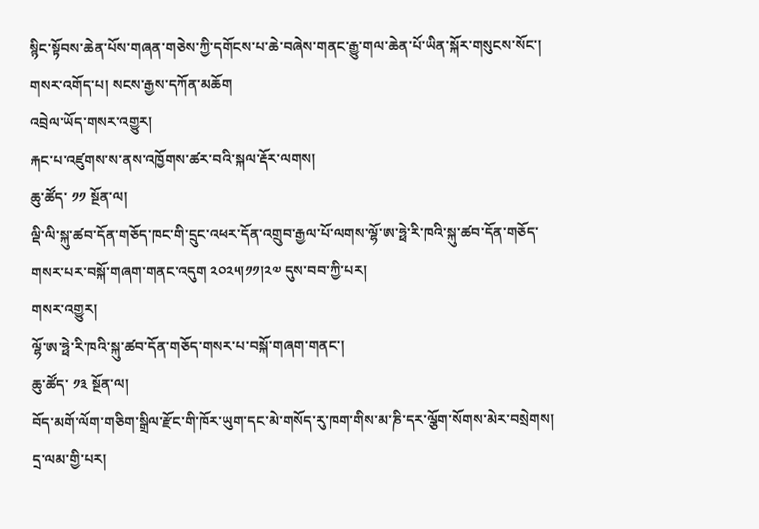སྙིང་སྟོབས་ཆེན་པོས་གཞན་གཅེས་ཀྱི་དགོངས་པ་ཆེ་བཞེས་གནང་རྒྱུ་གལ་ཆེན་པོ་ཡིན་སྐོར་གསུངས་སོང་།
གསར་འགོད་པ། སངས་རྒྱས་དཀོན་མཆོག
འབྲེལ་ཡོད་གསར་འགྱུར།
རྐང་པ་འཛུགས་ས་ནས་འཁྱོགས་ཚར་བའི་སྐལ་རྡོར་ལགས།
ཆུ་ཚོད་ ༡༡ སྔོན་ལ།
ལྡི་ལི་སྐུ་ཚབ་དོན་གཅོད་ཁང་གི་དྲུང་འཕར་དོན་འགྲུབ་རྒྱལ་པོ་ལགས་ལྷོ་ཨ་ཧྥེ་རི་ཁའི་སྐུ་ཚབ་དོན་གཅོད་གསར་པར་བསྐོ་གཞག་གནང་འདུག ༢༠༢༥།༡༡།༢༧ དུས་བབ་ཀྱི་པར།
གསར་འགྱུར།
ལྷོ་ཨ་ཧྥེ་རི་ཁའི་སྐུ་ཚབ་དོན་གཅོད་གསར་པ་བསྐོ་གཞག་གནང་།
ཆུ་ཚོད་ ༡༣ སྔོན་ལ།
བོད་མགོ་ལོག་གཅིག་སྒྲིལ་རྫོང་གི་ཁོར་ཡུག་དང་མེ་གསོད་རུ་ཁག་གིས་མ་ཎི་དར་ལྕོག་སོགས་མེར་བསྲེགས། དྲ་ལམ་གྱི་པར།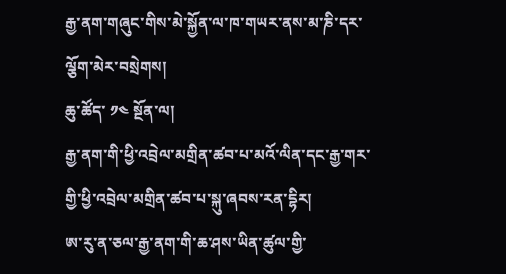རྒྱ་ནག་གཞུང་གིས་མེ་སྐྱོན་ལ་ཁ་གཡར་ནས་མ་ཎི་དར་ལྕོག་མེར་བསྲེགས།
ཆུ་ཚོད་ ༡༤ སྔོན་ལ།
རྒྱ་ནག་གི་ཕྱི་འབྲེལ་མགྲིན་ཚབ་པ་མའོ་ལིན་དང་རྒྱ་གར་གྱི་ཕྱི་འབྲེལ་མགྲིན་ཚབ་པ་སྐུ་ཞབས་རན་དྷིར།
ཨ་རུ་ན་ཅལ་རྒྱ་ནག་གི་ཆ་ཤས་ཡིན་ཚུལ་གྱི་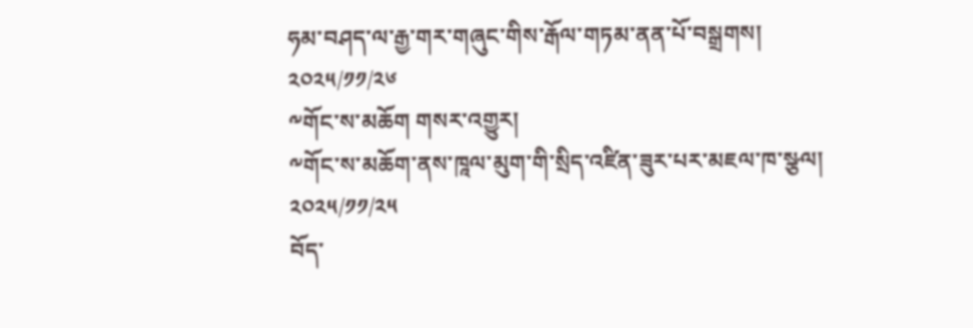ཧམ་བཤད་ལ་རྒྱ་གར་གཞུང་གིས་རྒོལ་གཏམ་ནན་པོ་བསྒྲགས།
༢༠༢༥/༡༡/༢༦
༸གོང་ས་མཆོག གསར་འགྱུར།
༸གོང་ས་མཆོག་ནས་ཁཱལ་མུག་གི་སྲིད་འཛིན་ཟུར་པར་མཇལ་ཁ་སྩལ།
༢༠༢༥/༡༡/༢༥
བོད་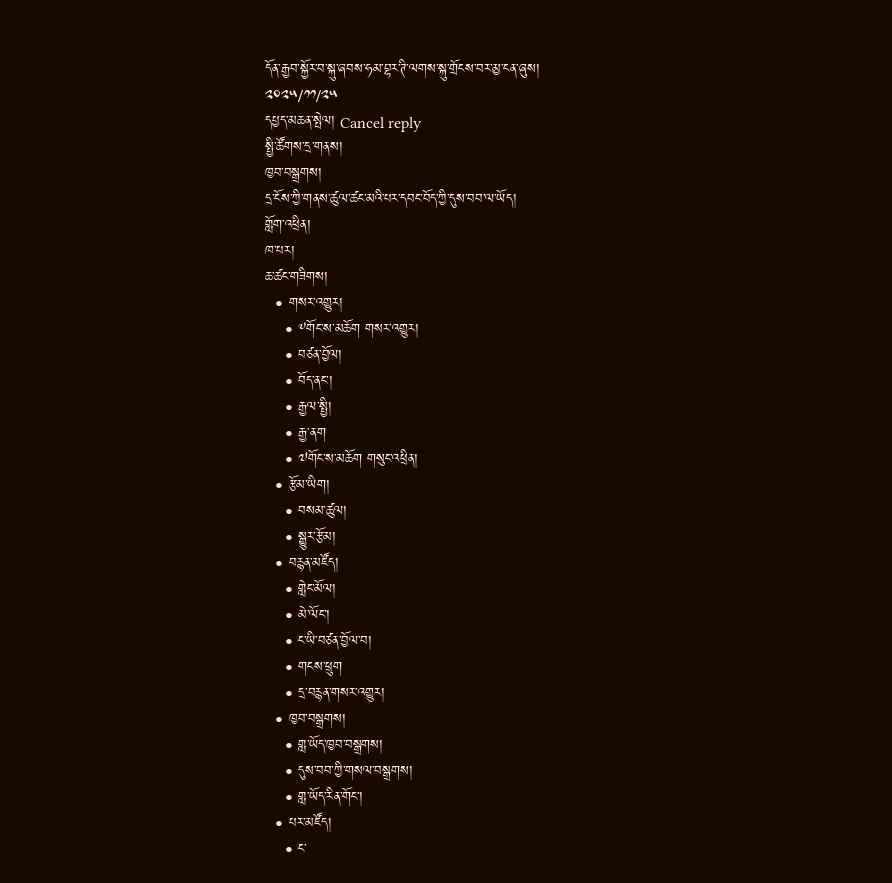དོན་རྒྱབ་སྐྱོར་བ་སྐུ་ཞབས་ཧམ་བྷར་ཊི་ལགས་སྐུ་གྲོངས་བར་མྱ་ངན་ཞུས།
༢༠༢༥/༡༡/༢༥
དཔྱད་མཆན་སྤེལ། Cancel reply
སྤྱི་ཚོགས་དྲ་གནས།
ཁྱབ་བསྒྲགས།
དྲ་ངོས་ཀྱི་གནས་ཚུལ་ཚང་མའི་པར་དབང་བོད་ཀྱི་དུས་བབ་ལ་ཡོད།
གློག་འཕྲིན།
ཁ་པར།
ཆ་ཚང་གཟིགས།
  • གསར་འགྱུར།
    • ༸གོང་ས་མཆོག གསར་འགྱུར།
    • བཙན་བྱོལ།
    • བོད་ནང་།
    • རྒྱལ་སྤྱི།
    • རྒྱ་ནག
    • ༧གོང་ས་མཆོག གསུང་འཕྲིན།
  • རྩོམ་ཡིག།
    • བསམ་ཚུལ།
    • སྒྱུར་རྩོམ།
  • བརྙན་མཛོད།
    • གླེང་མོལ།
    • མེ་ལོང་།
    • ང་ཡི་བཙན་བྱོལ་བ།
    • གངས་ཕྲུག
    • དྲ་བརྙན་གསར་འགྱུར།
  • ཁྱབ་བསྒྲགས།
    • གླ་ཡོད་ཁྱབ་བསྒྲགས།
    • དུས་བབ་ཀྱི་གསལ་བསྒྲགས།
    • གླ་ཡོད་རིན་གོང་།
  • པར་མཛོད།
    • ང་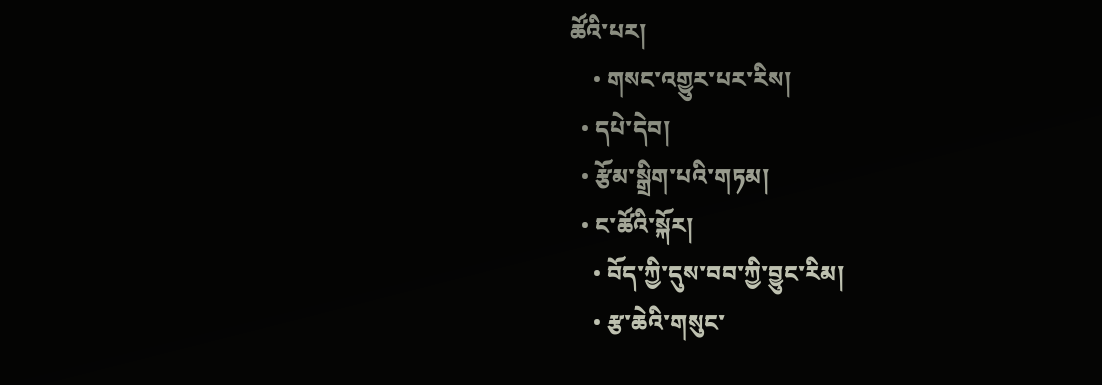ཚོའི་པར།
    • གསང་འགྱུར་པར་རིས།
  • དཔེ་དེབ།
  • རྩོམ་སྒྲིག་པའི་གཏམ།
  • ང་ཚོའི་སྐོར།
    • བོད་ཀྱི་དུས་བབ་ཀྱི་བྱུང་རིམ།
    • རྩ་ཆེའི་གསུང་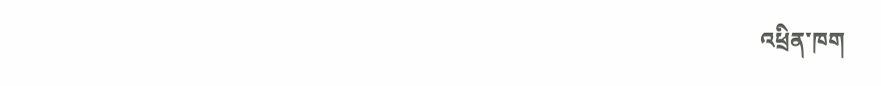འཕྲིན་ཁག